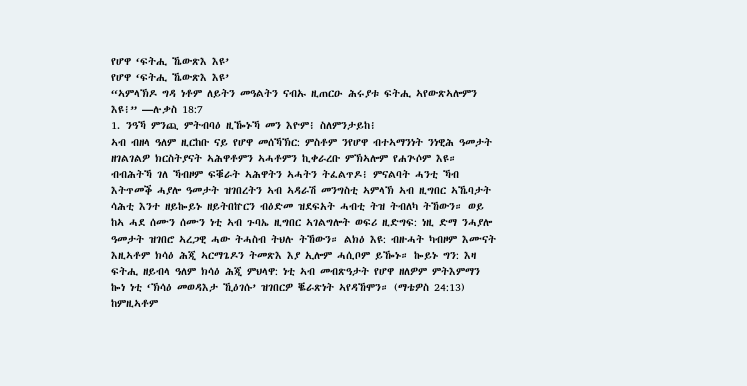የሆዋ ‘ፍትሒ ኼውጽእ እዩ’
የሆዋ ‘ፍትሒ ኼውጽእ እዩ’
“ኣምላኽዶ ግዳ ነቶም ለይትን መዓልትን ናብኡ ዚጠርዑ ሕሩያቱ ፍትሒ ኣየውጽኣሎምን እዩ፧” —ሉቃስ 18:7
1. ንዓኻ ምንጪ ምትብባዕ ዚዀኑኻ መን እዮም፧ ስለምንታይከ፧
ኣብ ብዘላ ዓለም ዚርከቡ ናይ የሆዋ መሰኻኽር: ምስቶም ንየሆዋ ብተኣማንነት ንነዊሕ ዓመታት ዘገልገልዎ ክርስትያናት ኣሕዋቶምን ኣሓቶምን ኪቀራረቡ ምኽኣሎም የሐጕሶም እዩ። ብብሕትኻ ገለ ኻብዞም ፍቑራት ኣሕዋትን ኣሓትን ትፈልጥዶ፧ ምናልባት ሓንቲ ኻብ እትጥመቕ ሓያሎ ዓመታት ዝገበረትን ኣብ ኣዳራሽ መንግስቲ ኣምላኽ ኣብ ዚግበር ኣኼባታት ሳሕቲ እንተ ዘይኰይኑ ዘይትበኵርን ብዕድመ ዝደፍአት ሓብቲ ትዝ ትብለካ ትኸውን። ወይ ከኣ ሓደ ሰሙን ሰሙን ነቲ ኣብ ጉባኤ ዚግበር ኣገልግሎት ወፍሪ ዚድግፍ: ነዚ ድማ ንሓያሎ ዓመታት ዝገበሮ ኣረጋዊ ሓው ትሓስብ ትህሉ ትኸውን። ልክዕ እዩ: ብዙሓት ካብዞም እሙናት እዚኣቶም ክሳዕ ሕጂ ኣርማጌዶን ትመጽእ እያ ኢሎም ሓሲቦም ይዀኑ። ኰይኑ ግን: እዛ ፍትሒ ዘይብላ ዓለም ክሳዕ ሕጂ ምህላዋ: ነቲ ኣብ መብጽዓታት የሆዋ ዘለዎም ምትእምማን ኰነ ነቲ ‘ኽሳዕ መወዳእታ ኺዕገሱ’ ዝገበርዎ ቘራጽነት ኣየዳኸሞን። (ማቴዎስ 24:13) ከምዚኣቶም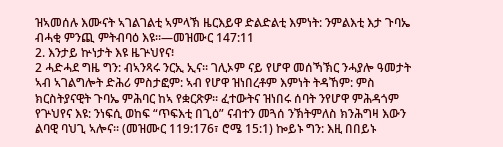ዝኣመሰሉ እሙናት ኣገልገልቲ ኣምላኽ ዜርእይዋ ድልድልቲ እምነት: ንምልእቲ እታ ጉባኤ ብሓቂ ምንጪ ምትብባዕ እዩ።—መዝሙር 147:11
2. እንታይ ኵነታት እዩ ዜጕህየና፧
2 ሓድሓደ ግዜ ግን: ብኣንጻሩ ንርኢ ኢና። ገሊኦም ናይ የሆዋ መሰኻኽር ንሓያሎ ዓመታት ኣብ ኣገልግሎት ድሕሪ ምስታፎም: ኣብ የሆዋ ዝነበረቶም እምነት ትዳኸም: ምስ ክርስትያናዊት ጉባኤ ምሕባር ከኣ የቋርጽዎ። ፈተውትና ዝነበሩ ሰባት ንየሆዋ ምሕዳጎም የጕህየና እዩ: ንነፍሲ ወከፍ “ጥፍእቲ በጊዕ” ናብተን መጓሰ ንኽትምለስ ክንሕግዛ እውን ልባዊ ባህጊ ኣሎና። (መዝሙር 119:176፣ ሮሜ 15:1) ኰይኑ ግን: እዚ በበይኑ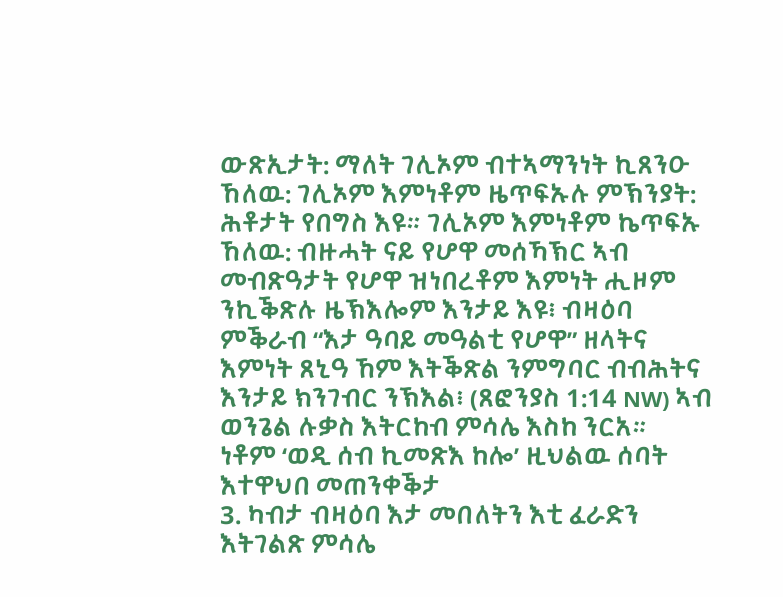ውጽኢታት: ማለት ገሊኦም ብተኣማንነት ኪጸንዑ ኸለዉ: ገሊኦም እምነቶም ዜጥፍኡሉ ምኽንያት: ሕቶታት የበግስ እዩ። ገሊኦም እምነቶም ኬጥፍኡ ኸለዉ: ብዙሓት ናይ የሆዋ መሰኻኽር ኣብ መብጽዓታት የሆዋ ዝነበረቶም እምነት ሒዞም ንኪቕጽሉ ዜኽእሎም እንታይ እዩ፧ ብዛዕባ ምቕራብ “እታ ዓባይ መዓልቲ የሆዋ” ዘላትና እምነት ጸኒዓ ኸም እትቕጽል ንምግባር ብብሕትና እንታይ ክንገብር ንኽእል፧ (ጸፎንያስ 1:14 NW) ኣብ ወንጌል ሉቃስ እትርከብ ምሳሌ እስከ ንርአ።
ነቶም ‘ወዲ ሰብ ኪመጽእ ከሎ’ ዚህልዉ ሰባት እተዋህበ መጠንቀቕታ
3. ካብታ ብዛዕባ እታ መበለትን እቲ ፈራድን እትገልጽ ምሳሌ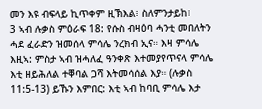መን እዩ ብፍላይ ኪጥቀም ዚኽእል፧ ስለምንታይከ፧
3 ኣብ ሉቃስ ምዕራፍ 18: የሱስ ብዛዕባ ሓንቲ መበለትን ሓደ ፈራድን ዝመሰላ ምሳሌ ንረክብ ኢና። እዛ ምሳሌ እዚኣ: ምስታ ኣብ ዝሓለፈ ዓንቀጽ እተመያየጥናላ ምሳሌ እቲ ዘይሕለል ተቐባል ጋሻ እትመሳሰል እያ። (ሉቃስ 11:5-13) ይኹን እምበር: እቲ ኣብ ከባቢ ምሳሌ እታ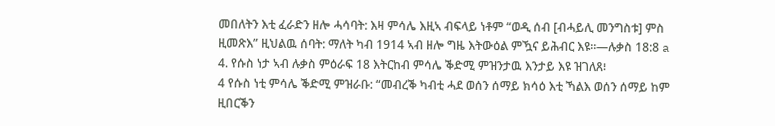መበለትን እቲ ፈራድን ዘሎ ሓሳባት: እዛ ምሳሌ እዚኣ ብፍላይ ነቶም “ወዲ ሰብ [ብሓይሊ መንግስቱ] ምስ ዚመጽእ” ዚህልዉ ሰባት: ማለት ካብ 1914 ኣብ ዘሎ ግዜ እትውዕል ምዃና ይሕብር እዩ።—ሉቃስ 18:8 a
4. የሱስ ነታ ኣብ ሉቃስ ምዕራፍ 18 እትርከብ ምሳሌ ቕድሚ ምዝንታዉ እንታይ እዩ ዝገለጸ፧
4 የሱስ ነቲ ምሳሌ ቕድሚ ምዝራቡ: “መብረቕ ካብቲ ሓደ ወሰን ሰማይ ክሳዕ እቲ ኻልእ ወሰን ሰማይ ከም ዚበርቕን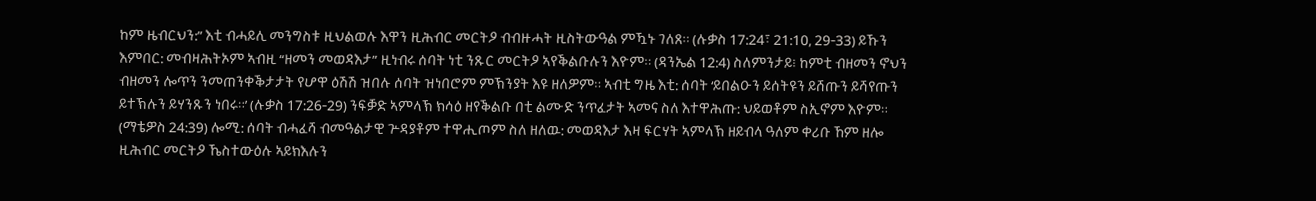ከም ዜብርህን:” እቲ ብሓይሊ መንግስቱ ዚህልወሉ እዋን ዚሕብር መርትዖ ብብዙሓት ዚስትውዓል ምዃኑ ገለጸ። (ሉቃስ 17:24፣ 21:10, 29-33) ይኹን እምበር: መብዛሕትኦም ኣብዚ “ዘመን መወዳእታ” ዚነብሩ ሰባት ነቲ ንጹር መርትዖ ኣየቕልቡሉን እዮም። (ዳንኤል 12:4) ስለምንታይ፧ ከምቲ ብዘመን ኖህን ብዘመን ሎጥን ንመጠንቀቕታታት የሆዋ ዕሽሽ ዝበሉ ሰባት ዝነበሮም ምኽንያት እዩ ዘለዎም። ኣብቲ ግዜ እቲ: ሰባት ‘ይበልዑን ይሰትዩን ይሸጡን ይሻየጡን ይተኽሉን ይሃንጹን ነበሩ።’ (ሉቃስ 17:26-29) ንፍቓድ ኣምላኽ ክሳዕ ዘየቕልቡ በቲ ልሙድ ንጥፈታት ኣመና ስለ እተዋሕጡ: ህይወቶም ስኢኖም እዮም። (ማቴዎስ 24:39) ሎሚ: ሰባት ብሓፈሻ ብመዓልታዊ ጕዳያቶም ተዋሒጦም ስለ ዘለዉ: መወዳእታ እዛ ፍርሃት ኣምላኽ ዘይብላ ዓለም ቀሪቡ ኸም ዘሎ ዚሕብር መርትዖ ኼስተውዕሉ ኣይክእሉን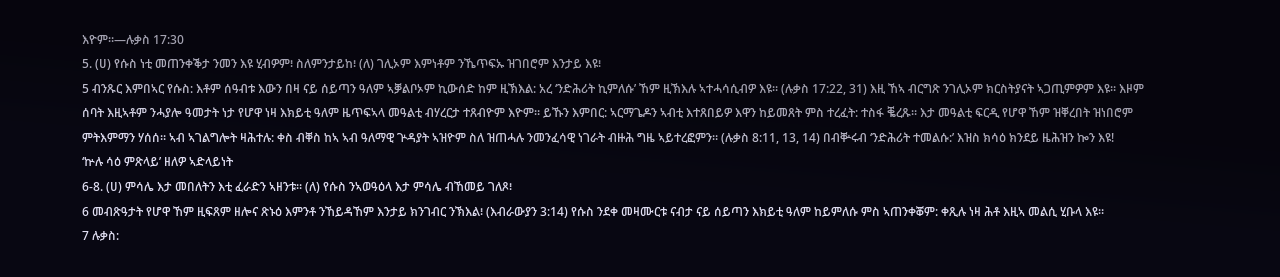እዮም።—ሉቃስ 17:30
5. (ሀ) የሱስ ነቲ መጠንቀቕታ ንመን እዩ ሂብዎም፧ ስለምንታይከ፧ (ለ) ገሊኦም እምነቶም ንኼጥፍኡ ዝገበሮም እንታይ እዩ፧
5 ብንጹር እምበኣር የሱስ: እቶም ሰዓብቱ እውን በዛ ናይ ሰይጣን ዓለም ኣቓልቦኦም ኪውሰድ ከም ዚኽእል: አረ ‘ንድሕሪት ኪምለሱ’ ኸም ዚኽእሉ ኣተሓሳሲብዎ እዩ። (ሉቃስ 17:22, 31) እዚ ኸኣ ብርግጽ ንገሊኦም ክርስትያናት ኣጋጢምዎም እዩ። እዞም ሰባት እዚኣቶም ንሓያሎ ዓመታት ነታ የሆዋ ነዛ እክይቲ ዓለም ዜጥፍኣላ መዓልቲ ብሃረርታ ተጸብዮም እዮም። ይኹን እምበር: ኣርማጌዶን ኣብቲ እተጸበይዎ እዋን ከይመጸት ምስ ተረፈት: ተስፋ ቘረጹ። እታ መዓልቲ ፍርዲ የሆዋ ኸም ዝቐረበት ዝነበሮም ምትእምማን ሃሰሰ። ኣብ ኣገልግሎት ዛሕተሉ: ቀስ ብቐስ ከኣ ኣብ ዓለማዊ ጕዳያት ኣዝዮም ስለ ዝጠሓሉ ንመንፈሳዊ ነገራት ብዙሕ ግዜ ኣይተረፎምን። (ሉቃስ 8:11, 13, 14) በብቝሩብ ‘ንድሕሪት ተመልሱ:’ እዝስ ክሳዕ ክንደይ ዜሕዝን ኰን እዩ!
‘ኵሉ ሳዕ ምጽላይ’ ዘለዎ ኣድላይነት
6-8. (ሀ) ምሳሌ እታ መበለትን እቲ ፈራድን ኣዘንቱ። (ለ) የሱስ ንኣወዓዕላ እታ ምሳሌ ብኸመይ ገለጾ፧
6 መብጽዓታት የሆዋ ኸም ዚፍጸም ዘሎና ጽኑዕ እምንቶ ንኸይዳኸም እንታይ ክንገብር ንኽእል፧ (እብራውያን 3:14) የሱስ ንደቀ መዛሙርቱ ናብታ ናይ ሰይጣን እክይቲ ዓለም ከይምለሱ ምስ ኣጠንቀቖም: ቀጺሉ ነዛ ሕቶ እዚኣ መልሲ ሂቡላ እዩ።
7 ሉቃስ: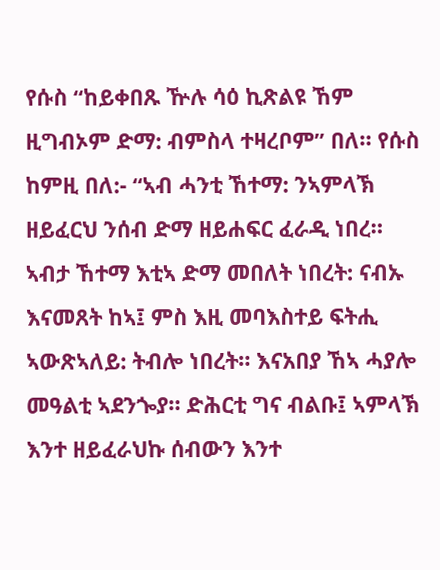የሱስ “ከይቀበጹ ዅሉ ሳዕ ኪጽልዩ ኸም ዚግብኦም ድማ: ብምስላ ተዛረቦም” በለ። የሱስ ከምዚ በለ:- “ኣብ ሓንቲ ኸተማ: ንኣምላኽ ዘይፈርህ ንሰብ ድማ ዘይሐፍር ፈራዲ ነበረ። ኣብታ ኸተማ እቲኣ ድማ መበለት ነበረት: ናብኡ እናመጸት ከኣ፤ ምስ እዚ መባእስተይ ፍትሒ ኣውጽኣለይ: ትብሎ ነበረት። እናአበያ ኸኣ ሓያሎ መዓልቲ ኣደንጐያ። ድሕርቲ ግና ብልቡ፤ ኣምላኽ እንተ ዘይፈራህኩ ሰብውን እንተ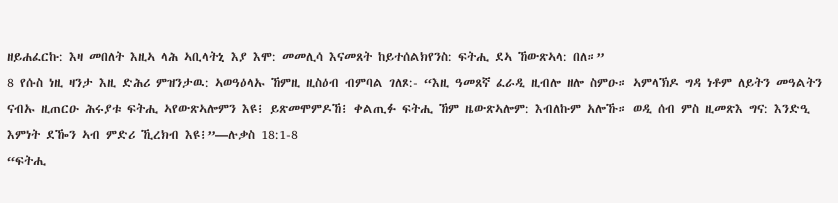ዘይሐፈርኩ: እዛ መበለት እዚኣ ላሕ ኣቢላትኒ እያ እሞ: መመሊሳ እናመጸት ከይተሰልክየንስ: ፍትሒ ደኣ ኸውጽኣላ: በለ።”
8 የሱስ ነዚ ዛንታ እዚ ድሕሪ ምዝንታዉ: ኣወዓዕላኡ ኸምዚ ዚስዕብ ብምባል ገለጾ:- “እዚ ዓመጸኛ ፈራዲ ዚብሎ ዘሎ ስምዑ። ኣምላኽዶ ግዳ ነቶም ለይትን መዓልትን ናብኡ ዚጠርዑ ሕሩያቱ ፍትሒ ኣየውጽኣሎምን እዩ፧ ይጽመሞምዶኸ፧ ቀልጢፉ ፍትሒ ኸም ዜውጽኣሎም: እብለኩም አሎኹ። ወዲ ሰብ ምስ ዚመጽእ ግና: እንድዒ እምነት ደዀን ኣብ ምድሪ ኺረክብ እዩ፧”—ሉቃስ 18:1-8
“ፍትሒ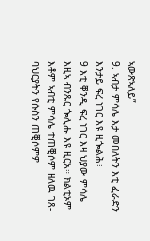ኣውጽኣለይ”
9. ኣብታ ምሳሌ እታ መበለትን እቲ ፈራድን እንታይ ፍረ ነገር እዩ ዚጐልሕ፧
9 እቲ ቐንዲ ፍረ ነገር እዛ ህያው ምሳሌ እዚኣ ብንጹር ጐሊሑ እዩ ዚርአ። ክልቲኦም እቶም ኣብቲ ምሳሌ ተጠቒሶም ዘለዉ ገጸ-ባህርያትን የሱስን ጠቒሶምዎ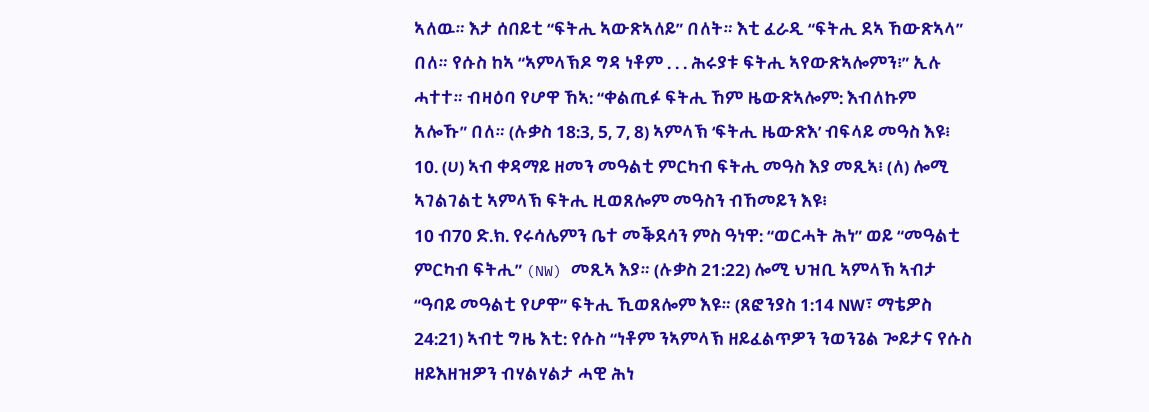ኣለዉ። እታ ሰበይቲ “ፍትሒ ኣውጽኣለይ” በለት። እቲ ፈራዲ “ፍትሒ ደኣ ኸውጽኣላ” በለ። የሱስ ከኣ “ኣምላኽዶ ግዳ ነቶም . . . ሕሩያቱ ፍትሒ ኣየውጽኣሎምን፧” ኢሉ ሓተተ። ብዛዕባ የሆዋ ኸኣ: “ቀልጢፉ ፍትሒ ኸም ዜውጽኣሎም: እብለኩም አሎኹ” በለ። (ሉቃስ 18:3, 5, 7, 8) ኣምላኽ ‘ፍትሒ ዜውጽእ’ ብፍላይ መዓስ እዩ፧
10. (ሀ) ኣብ ቀዳማይ ዘመን መዓልቲ ምርካብ ፍትሒ መዓስ እያ መጺኣ፧ (ለ) ሎሚ ኣገልገልቲ ኣምላኽ ፍትሒ ዚወጸሎም መዓስን ብኸመይን እዩ፧
10 ብ70 ድ.ክ. የሩሳሌምን ቤተ መቕደሳን ምስ ዓነዋ: “ወርሓት ሕነ” ወይ “መዓልቲ ምርካብ ፍትሒ” (NW) መጺኣ እያ። (ሉቃስ 21:22) ሎሚ ህዝቢ ኣምላኽ ኣብታ “ዓባይ መዓልቲ የሆዋ” ፍትሒ ኺወጸሎም እዩ። (ጸፎንያስ 1:14 NW፣ ማቴዎስ 24:21) ኣብቲ ግዜ እቲ: የሱስ “ነቶም ንኣምላኽ ዘይፈልጥዎን ንወንጌል ጐይታና የሱስ ዘይእዘዝዎን ብሃልሃልታ ሓዊ ሕነ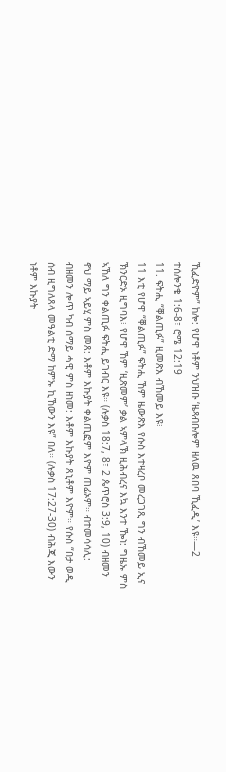ኺፈድዮም” ከሎ: የሆዋ ነቶም ንህዝቡ ‘ዜጻብቡሎም ዘለዉ ጸበባ ኺፈዲ’ እዩ።—2 ተሰሎንቄ 1:6-8፣ ሮሜ 12:19
11. ፍትሒ “ቐልጢፉ” ዚመጽእ ብኸመይ እዩ፧
11 እቲ የሆዋ “ቐልጢፉ” ፍትሒ ኸም ዜውጽእ የሱስ እተዛረቦ መረጋገጺ ግን ብኸመይ ኢና ኽንርድኦ ዚግባእ፧ የሆዋ ኸም ‘ዚጽመም’ ቃል ኣምላኽ ዚሕብረና እኳ እንተ ዀነ: ግዜኡ ምስ ኣኸለ ግን ቀልጢፉ ፍትሒ ይገብር እዩ። (ሉቃስ 18:7, 8፣ 2 ጴጥሮስ 3:9, 10) ብዘመን ኖህ ማይ ኣይሂ ምስ መጸ: እቶም እኩያት ቀልጢፎም እዮም ጠፊኦም። ብተመሳሳሊ: ብዘመን ሎጥ ካብ ሰማይ ሓዊ ምስ ዘነመ: እቶም እኩያት ጸኒቶም እዮም። የሱስ “በታ ወዲ ሰብ ዚግለጸላ መዓልቲ ድማ ከምኡ ኪኸውን እዩ” በለ። (ሉቃስ 17:27-30) ብሕጂ እውን ነቶም እኩያት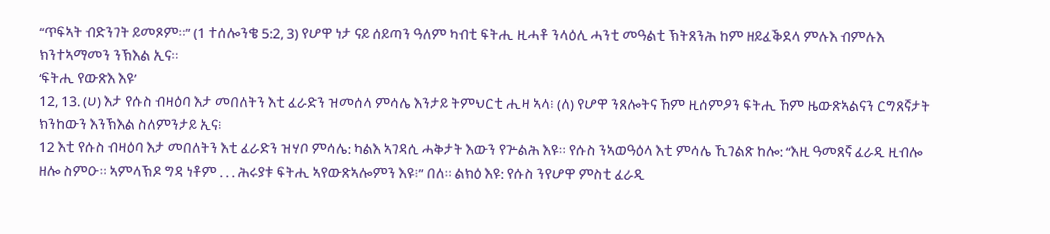“ጥፍኣት ብድንገት ይመጾም።” (1 ተሰሎንቄ 5:2, 3) የሆዋ ነታ ናይ ሰይጣን ዓለም ካብቲ ፍትሒ ዚሓቶ ንላዕሊ ሓንቲ መዓልቲ ኽትጸንሕ ከም ዘይፈቕደላ ምሉእ ብምሉእ ክንተኣማመን ንኽእል ኢና።
‘ፍትሒ የውጽእ እዩ’
12, 13. (ሀ) እታ የሱስ ብዛዕባ እታ መበለትን እቲ ፈራድን ዝመሰላ ምሳሌ እንታይ ትምህርቲ ሒዛ ኣላ፧ (ለ) የሆዋ ንጸሎትና ኸም ዚሰምዖን ፍትሒ ኸም ዜውጽኣልናን ርግጸኛታት ክንከውን እንኽእል ስለምንታይ ኢና፧
12 እቲ የሱስ ብዛዕባ እታ መበለትን እቲ ፈራድን ዝሃቦ ምሳሌ: ካልእ ኣገዳሲ ሓቅታት እውን የጕልሕ እዩ። የሱስ ንኣወዓዕላ እቲ ምሳሌ ኺገልጽ ከሎ: “እዚ ዓመጸኛ ፈራዲ ዚብሎ ዘሎ ስምዑ። ኣምላኽዶ ግዳ ነቶም . . . ሕሩያቱ ፍትሒ ኣየውጽኣሎምን እዩ፧” በለ። ልክዕ እዩ: የሱስ ንየሆዋ ምስቲ ፈራዲ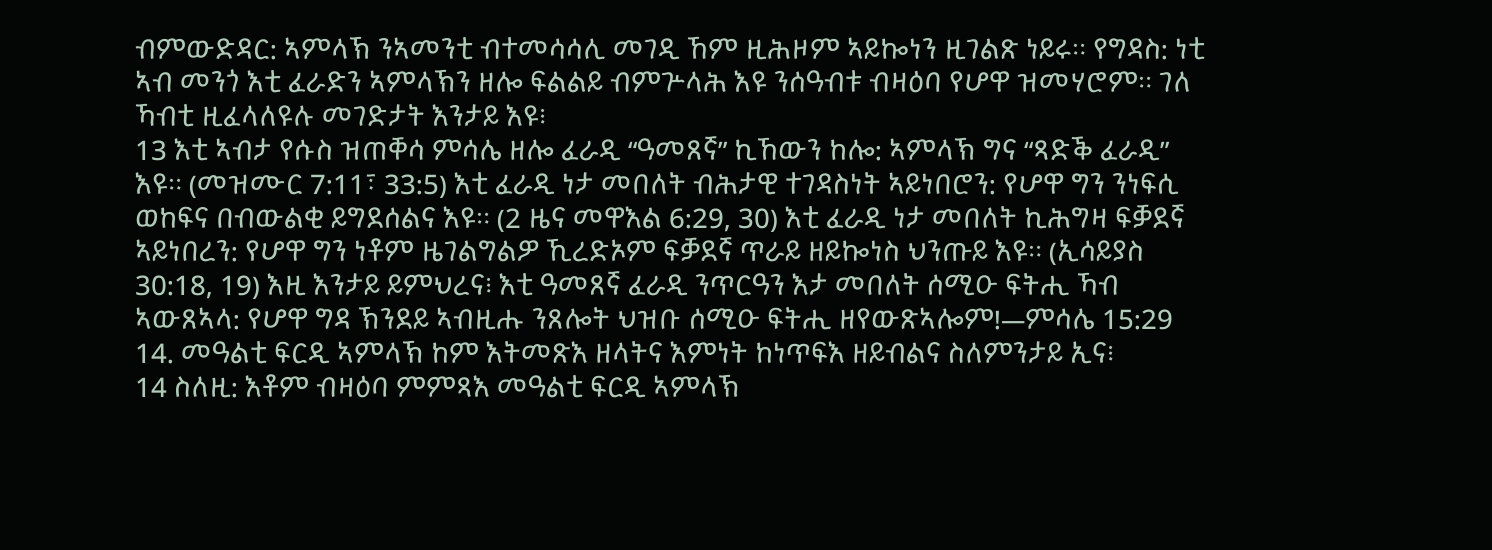ብምውድዳር: ኣምላኽ ንኣመንቲ ብተመሳሳሊ መገዲ ኸም ዚሕዞም ኣይኰነን ዚገልጽ ነይሩ። የግዳስ: ነቲ ኣብ መንጎ እቲ ፈራድን ኣምላኽን ዘሎ ፍልልይ ብምጕላሕ እዩ ንሰዓብቱ ብዛዕባ የሆዋ ዝመሃሮም። ገለ ኻብቲ ዚፈላለዩሉ መገድታት እንታይ እዩ፧
13 እቲ ኣብታ የሱስ ዝጠቐሳ ምሳሌ ዘሎ ፈራዲ “ዓመጸኛ” ኪኸውን ከሎ: ኣምላኽ ግና “ጻድቕ ፈራዲ” እዩ። (መዝሙር 7:11፣ 33:5) እቲ ፈራዲ ነታ መበለት ብሕታዊ ተገዳስነት ኣይነበሮን: የሆዋ ግን ንነፍሲ ወከፍና በብውልቂ ይግደሰልና እዩ። (2 ዜና መዋእል 6:29, 30) እቲ ፈራዲ ነታ መበለት ኪሕግዛ ፍቓደኛ ኣይነበረን: የሆዋ ግን ነቶም ዜገልግልዎ ኺረድኦም ፍቓደኛ ጥራይ ዘይኰነስ ህንጡይ እዩ። (ኢሳይያስ 30:18, 19) እዚ እንታይ ይምህረና፧ እቲ ዓመጸኛ ፈራዲ ንጥርዓን እታ መበለት ሰሚዑ ፍትሒ ኻብ ኣውጸኣላ: የሆዋ ግዳ ኽንደይ ኣብዚሑ ንጸሎት ህዝቡ ሰሚዑ ፍትሒ ዘየውጽኣሎም!—ምሳሌ 15:29
14. መዓልቲ ፍርዲ ኣምላኽ ከም እትመጽእ ዘላትና እምነት ከነጥፍእ ዘይብልና ስለምንታይ ኢና፧
14 ስለዚ: እቶም ብዛዕባ ምምጻእ መዓልቲ ፍርዲ ኣምላኽ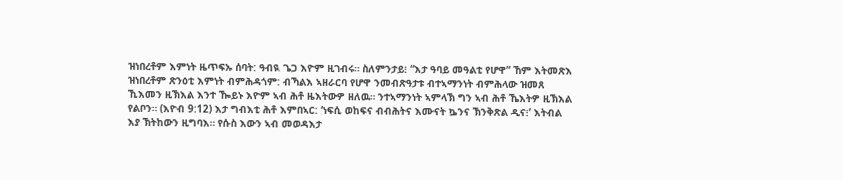ዝነበረቶም እምነት ዜጥፍኡ ሰባት: ዓብዪ ጌጋ እዮም ዚገብሩ። ስለምንታይ፧ “እታ ዓባይ መዓልቲ የሆዋ” ኸም እትመጽእ ዝነበረቶም ጽንዕቲ እምነት ብምሕዳጎም: ብኻልእ ኣዘራርባ የሆዋ ንመብጽዓታቱ ብተኣማንነት ብምሕላው ዝመጸ ኺእመን ዚኽእል እንተ ዀይኑ እዮም ኣብ ሕቶ ዜእትውዎ ዘለዉ። ንተኣማንነት ኣምላኽ ግን ኣብ ሕቶ ኼእትዎ ዚኽእል የልቦን። (እዮብ 9:12) እታ ግብእቲ ሕቶ እምበኣር: ‘ነፍሲ ወከፍና ብብሕትና እሙናት ኴንና ኽንቅጽል ዲና፧’ እትብል እያ ኽትከውን ዚግባእ። የሱስ እውን ኣብ መወዳእታ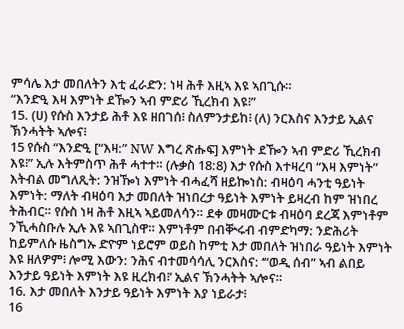ምሳሌ እታ መበለትን እቲ ፈራድን: ነዛ ሕቶ እዚኣ እዩ ኣበጊሱ።
“እንድዒ እዛ እምነት ደዀን ኣብ ምድሪ ኺረክብ እዩ፧”
15. (ሀ) የሱስ እንታይ ሕቶ እዩ ዘበገሰ፧ ስለምንታይከ፧ (ለ) ንርእስና እንታይ ኢልና ኽንሓትት ኣሎና፧
15 የሱስ “እንድዒ [“እዛ:” NW እግረ ጽሑፍ] እምነት ደዀን ኣብ ምድሪ ኺረክብ እዩ፧” ኢሉ እትምስጥ ሕቶ ሓተተ። (ሉቃስ 18:8) እታ የሱስ እተዛረባ “እዛ እምነት” እትብል መግለጺት: ንዝዀነ እምነት ብሓፈሻ ዘይኰነስ: ብዛዕባ ሓንቲ ዓይነት እምነት: ማለት ብዛዕባ እታ መበለት ዝነበረታ ዓይነት እምነት ይዛረብ ከም ዝነበረ ትሕብር። የሱስ ነዛ ሕቶ እዚኣ ኣይመለሳን። ደቀ መዛሙርቱ ብዛዕባ ደረጃ እምነቶም ንኺሓስቡሉ ኢሉ እዩ ኣበጊስዋ። እምነቶም በብቝሩብ ብምድካማ: ንድሕሪት ከይምለሱ ዜስግኡ ድዮም ነይሮም ወይስ ከምቲ እታ መበለት ዝነበራ ዓይነት እምነት እዩ ዘለዎም፧ ሎሚ እውን: ንሕና ብተመሳሳሊ ንርእስና: ‘“ወዲ ሰብ” ኣብ ልበይ እንታይ ዓይነት እምነት እዩ ዚረክብ፧’ ኢልና ኽንሓትት ኣሎና።
16. እታ መበለት እንታይ ዓይነት እምነት እያ ነይራታ፧
16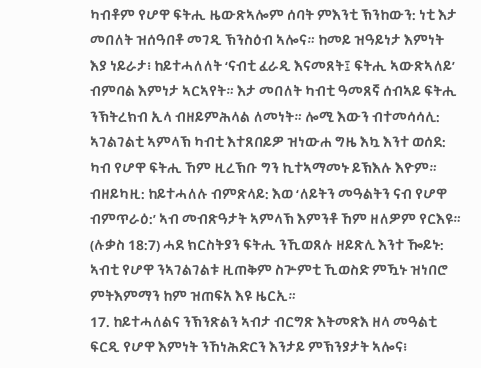ካብቶም የሆዋ ፍትሒ ዜውጽኣሎም ሰባት ምእንቲ ኽንከውን: ነቲ እታ መበለት ዝሰዓበቶ መገዲ ኽንስዕብ ኣሎና። ከመይ ዝዓይነታ እምነት እያ ነይራታ፧ ከይተሓለለት ‘ናብቲ ፈራዲ እናመጸት፤ ፍትሒ ኣውጽኣለይ’ ብምባል እምነታ ኣርኣየት። እታ መበለት ካብቲ ዓመጸኛ ሰብኣይ ፍትሒ ንኽትረክብ ኢላ ብዘይምሕላል ለመነት። ሎሚ እውን ብተመሳሳሊ: ኣገልገልቲ ኣምላኽ ካብቲ እተጸበይዎ ዝነውሐ ግዜ እኳ እንተ ወሰደ: ካብ የሆዋ ፍትሒ ኸም ዚረኽቡ ግን ኪተኣማመኑ ይኽእሉ እዮም። ብዘይካዚ: ከይተሓለሉ ብምጽላይ: እወ ‘ለይትን መዓልትን ናብ የሆዋ ብምጥራዕ:’ ኣብ መብጽዓታት ኣምላኽ እምንቶ ኸም ዘለዎም የርእዩ። (ሉቃስ 18:7) ሓደ ክርስትያን ፍትሒ ንኺወጸሉ ዘይጽሊ እንተ ዀይኑ: ኣብቲ የሆዋ ንኣገልገልቱ ዚጠቅም ስጕምቲ ኺወስድ ምዃኑ ዝነበሮ ምትእምማን ከም ዝጠፍአ እዩ ዜርኢ።
17. ከይተሓለልና ንኽንጽልን ኣብታ ብርግጽ እትመጽእ ዘላ መዓልቲ ፍርዲ የሆዋ እምነት ንኸነሕድርን እንታይ ምኽንያታት ኣሎና፧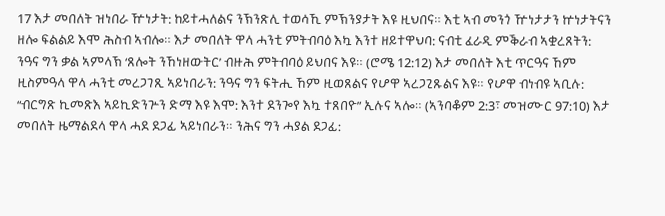17 እታ መበለት ዝነበራ ዅነታት: ከይተሓለልና ንኽንጽሊ ተወሳኺ ምኽንያታት እዩ ዚህበና። እቲ ኣብ መንጎ ዅነታታን ኵነታትናን ዘሎ ፍልልይ እሞ ሕስብ ኣብሎ። እታ መበለት ዋላ ሓንቲ ምትብባዕ እኳ እንተ ዘይተዋህባ: ናብቲ ፈራዲ ምቕራብ ኣቋረጸትን: ንዓና ግን ቃል ኣምላኽ ‘ጸሎት ንኸነዘውትር’ ብዙሕ ምትብባዕ ይህበና እዩ። (ሮሜ 12:12) እታ መበለት እቲ ጥርዓና ኸም ዚስምዓላ ዋላ ሓንቲ መረጋገጺ ኣይነበራን: ንዓና ግን ፍትሒ ኸም ዚወጸልና የሆዋ ኣረጋጊጹልና እዩ። የሆዋ ብነብዩ ኣቢሉ: “ብርግጽ ኪመጽእ ኣይኪድንጕን ድማ እዩ እሞ: እንተ ደንጐየ እኳ ተጸበዮ” ኢሉና ኣሎ። (ኣንባቆም 2:3፣ መዝሙር 97:10) እታ መበለት ዜማልደላ ዋላ ሓደ ደጋፊ ኣይነበራን። ንሕና ግን ሓያል ደጋፊ: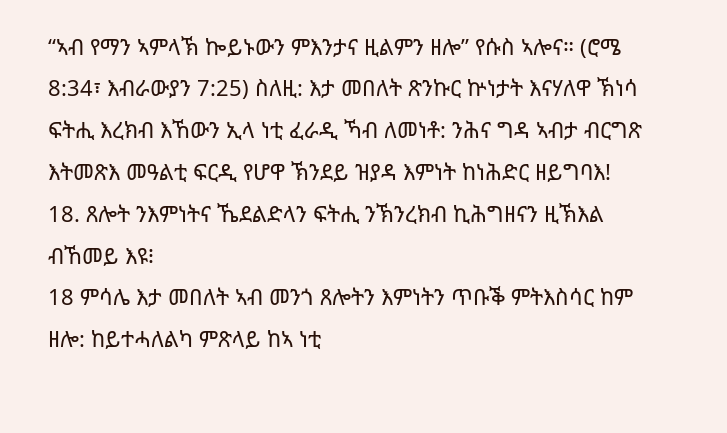“ኣብ የማን ኣምላኽ ኰይኑውን ምእንታና ዚልምን ዘሎ” የሱስ ኣሎና። (ሮሜ 8:34፣ እብራውያን 7:25) ስለዚ: እታ መበለት ጽንኩር ኵነታት እናሃለዋ ኽነሳ ፍትሒ እረክብ እኸውን ኢላ ነቲ ፈራዲ ኻብ ለመነቶ: ንሕና ግዳ ኣብታ ብርግጽ እትመጽእ መዓልቲ ፍርዲ የሆዋ ኽንደይ ዝያዳ እምነት ከነሕድር ዘይግባእ!
18. ጸሎት ንእምነትና ኼደልድላን ፍትሒ ንኽንረክብ ኪሕግዘናን ዚኽእል ብኸመይ እዩ፧
18 ምሳሌ እታ መበለት ኣብ መንጎ ጸሎትን እምነትን ጥቡቕ ምትእስሳር ከም ዘሎ: ከይተሓለልካ ምጽላይ ከኣ ነቲ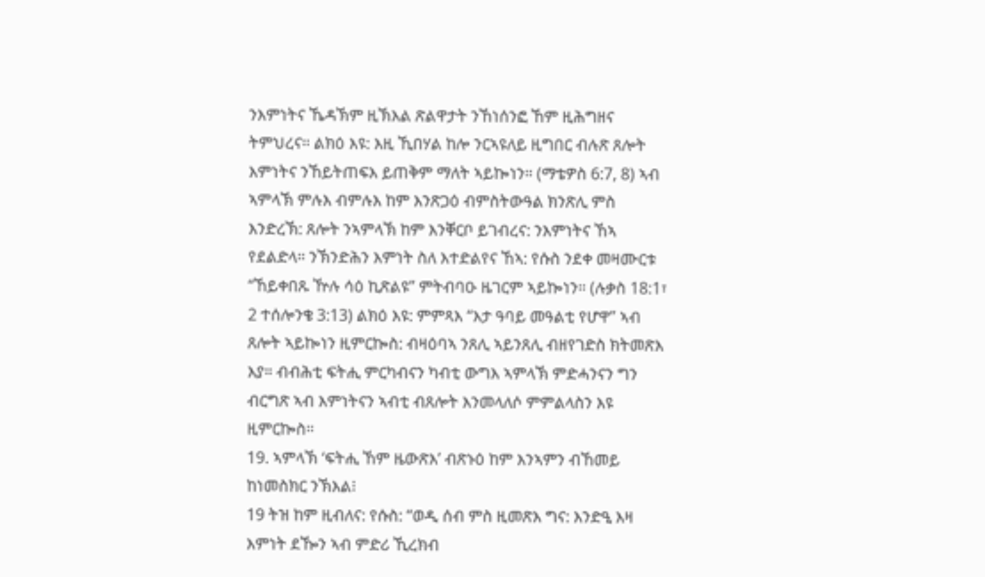ንእምነትና ኼዳኽም ዚኽእል ጽልዋታት ንኸነሰንፎ ኸም ዚሕግዘና ትምህረና። ልክዕ እዩ: እዚ ኺበሃል ከሎ ንርኣዩለይ ዚግበር ብሉጽ ጸሎት እምነትና ንኸይትጠፍእ ይጠቅም ማለት ኣይኰነን። (ማቴዎስ 6:7, 8) ኣብ ኣምላኽ ምሉእ ብምሉእ ከም እንጽጋዕ ብምስትውዓል ክንጽሊ ምስ እንድረኽ: ጸሎት ንኣምላኽ ከም እንቐርቦ ይገብረና: ንእምነትና ኸኣ የደልድላ። ንኽንድሕን እምነት ስለ እተድልየና ኸኣ: የሱስ ንደቀ መዛሙርቱ “ኸይቀበጹ ዅሉ ሳዕ ኪጽልዩ” ምትብባዑ ዜገርም ኣይኰነን። (ሉቃስ 18:1፣ 2 ተሰሎንቄ 3:13) ልክዕ እዩ: ምምጻእ “እታ ዓባይ መዓልቲ የሆዋ” ኣብ ጸሎት ኣይኰነን ዚምርኰስ: ብዛዕባኣ ንጸሊ ኣይንጸሊ ብዘየገድስ ክትመጽእ እያ። ብብሕቲ ፍትሒ ምርካብናን ካብቲ ውግእ ኣምላኽ ምድሓንናን ግን ብርግጽ ኣብ እምነትናን ኣብቲ ብጸሎት እንመላለሶ ምምልላስን እዩ ዚምርኰስ።
19. ኣምላኽ ‘ፍትሒ ኸም ዜውጽእ’ ብጽኑዕ ከም እንኣምን ብኸመይ ከነመስክር ንኽእል፧
19 ትዝ ከም ዚብለና: የሱስ: “ወዲ ሰብ ምስ ዚመጽእ ግና: እንድዒ እዛ እምነት ደዀን ኣብ ምድሪ ኺረክብ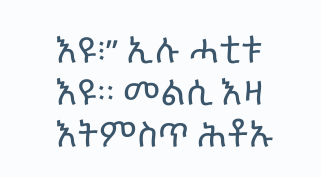እዩ፧” ኢሉ ሓቲቱ እዩ። መልሲ እዛ እትምስጥ ሕቶኡ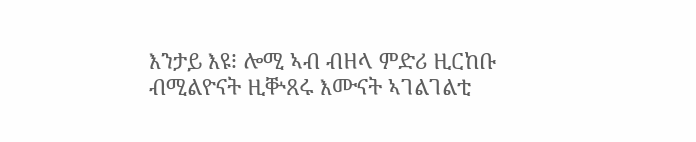እንታይ እዩ፧ ሎሚ ኣብ ብዘላ ምድሪ ዚርከቡ ብሚልዮናት ዚቝጸሩ እሙናት ኣገልገልቲ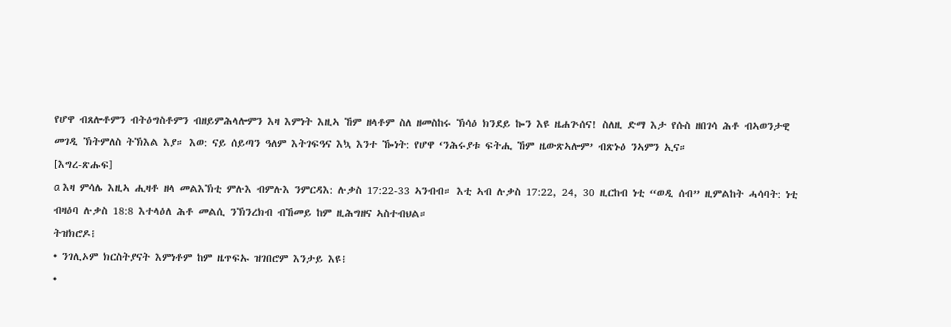የሆዋ ብጸሎቶምን ብትዕግስቶምን ብዘይምሕላሎምን እዛ እምነት እዚኣ ኸም ዘላቶም ስለ ዘመስከሩ ኽሳዕ ክንደይ ኰን እዩ ዜሐጕሰና! ስለዚ ድማ እታ የሱስ ዘበገሳ ሕቶ ብኣወንታዊ መገዲ ኽትምለስ ትኽእል እያ። እወ: ናይ ሰይጣን ዓለም እትገፍዓና እኳ እንተ ዀነት: የሆዋ ‘ንሕሩያቱ ፍትሒ ኸም ዜውጽኣሎም’ ብጽኑዕ ንኣምን ኢና።
[እግረ-ጽሑፍ]
a እዛ ምሳሌ እዚኣ ሒዛቶ ዘላ መልእኽቲ ምሉእ ብምሉእ ንምርዳእ: ሉቃስ 17:22-33 ኣንብብ። እቲ ኣብ ሉቃስ 17:22, 24, 30 ዚርከብ ነቲ “ወዲ ሰብ” ዚምልከት ሓሳባት: ነቲ ብዛዕባ ሉቃስ 18:8 እተላዕለ ሕቶ መልሲ ንኽንረክብ ብኸመይ ከም ዚሕግዘና ኣስተብህል።
ትዝክሮዶ፧
• ንገሊኦም ክርስትያናት እምነቶም ከም ዜጥፍኡ ዝገበሮም እንታይ እዩ፧
•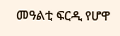መዓልቲ ፍርዲ የሆዋ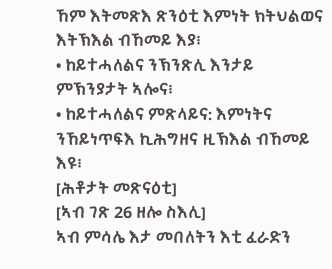ኸም እትመጽእ ጽንዕቲ እምነት ክትህልወና እትኽእል ብኸመይ እያ፧
• ከይተሓለልና ንኽንጽሊ እንታይ ምኽንያታት ኣሎና፧
• ከይተሓለልና ምጽላይና: እምነትና ንኸይነጥፍእ ኪሕግዘና ዚኽእል ብኸመይ እዩ፧
[ሕቶታት መጽናዕቲ]
[ኣብ ገጽ 26 ዘሎ ስእሊ]
ኣብ ምሳሌ እታ መበለትን እቲ ፈራድን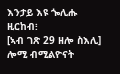እንታይ እዩ ጐሊሑ ዚርከብ፧
[ኣብ ገጽ 29 ዘሎ ስእሊ]
ሎሚ ብሚልዮናት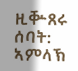ዚቝጸሩ ሰባት: ኣምላኽ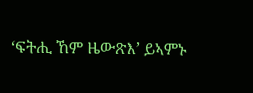‘ፍትሒ ኸም ዜውጽእ’ ይኣምኑ